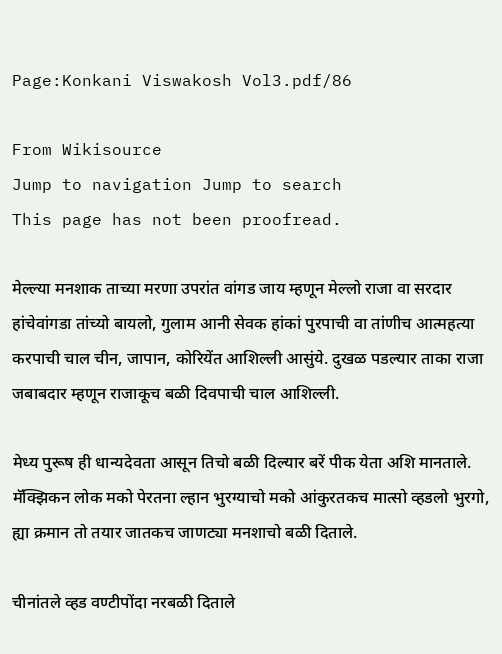Page:Konkani Viswakosh Vol3.pdf/86

From Wikisource
Jump to navigation Jump to search
This page has not been proofread.

मेल्ल्या मनशाक ताच्या मरणा उपरांत वांगड जाय म्हणून मेल्लो राजा वा सरदार हांचेवांगडा तांच्यो बायलो, गुलाम आनी सेवक हांकां पुरपाची वा तांणीच आत्महत्या करपाची चाल चीन, जापान, कोरियेंत आशिल्ली आसुंये. दुखळ पडल्यार ताका राजा जबाबदार म्हणून राजाकूच बळी दिवपाची चाल आशिल्ली.

मेध्य पुरूष ही धान्यदेवता आसून तिचो बळी दिल्यार बरें पीक येता अशि मानताले. मॅक्झिकन लोक मको पेरतना ल्हान भुरग्याचो मको आंकुरतकच मात्सो व्हडलो भुरगो, ह्या क्रमान तो तयार जातकच जाणट्या मनशाचो बळी दिताले.

चीनांतले व्हड वण्टीपोंदा नरबळी दिताले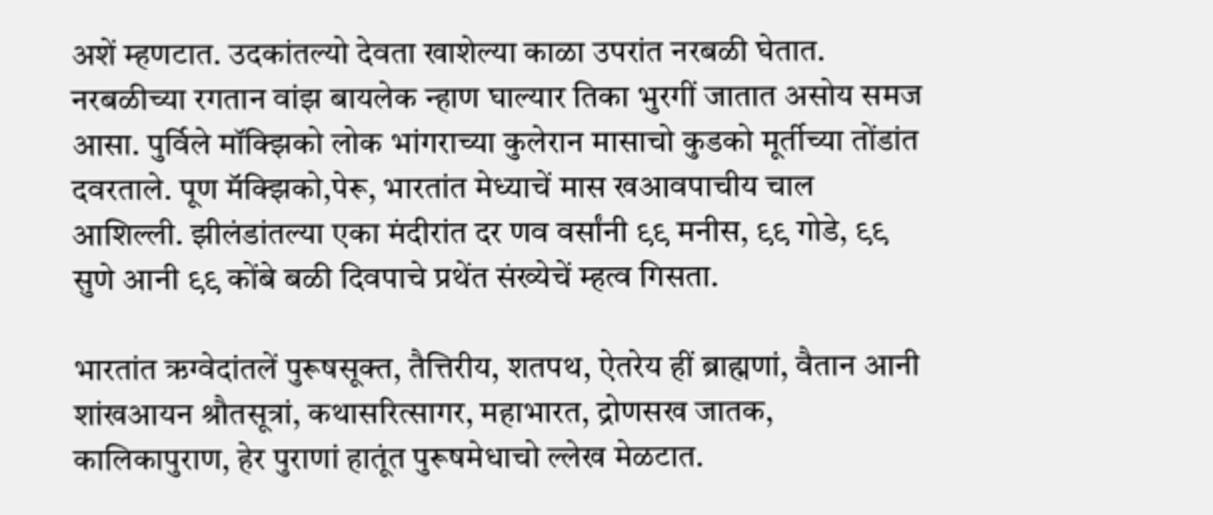अशें म्हणटात. उदकांतल्यो देवता खाशेल्या काळा उपरांत नरबळी घेतात. नरबळीच्या रगतान वांझ बायलेक न्हाण घाल्यार तिका भुरगीं जातात असोय समज आसा. पुर्विले मॉक्झिको लोक भांगराच्या कुलेरान मासाचो कुडको मूर्तीच्या तोंडांत दवरताले. पूण मॅक्झिको,पेरू, भारतांत मेध्याचें मास खआवपाचीय चाल आशिल्ली. झीलंडांतल्या एका मंदीरांत दर णव वर्सांनी ९९ मनीस, ९९ गोडे, ९९ सुणे आनी ९९ कोंबे बळी दिवपाचे प्रथेंत संख्येचें म्हत्व गिसता.

भारतांत ऋग्वेदांतलें पुरूषसूक्त, तैत्तिरीय, शतपथ, ऐतरेय हीं ब्राह्मणां, वैतान आनी शांखआयन श्रौतसूत्रां, कथासरित्सागर, महाभारत, द्रोणसख जातक, कालिकापुराण, हेर पुराणां हातूंत पुरूषमेधाचो ल्लेख मेळटात.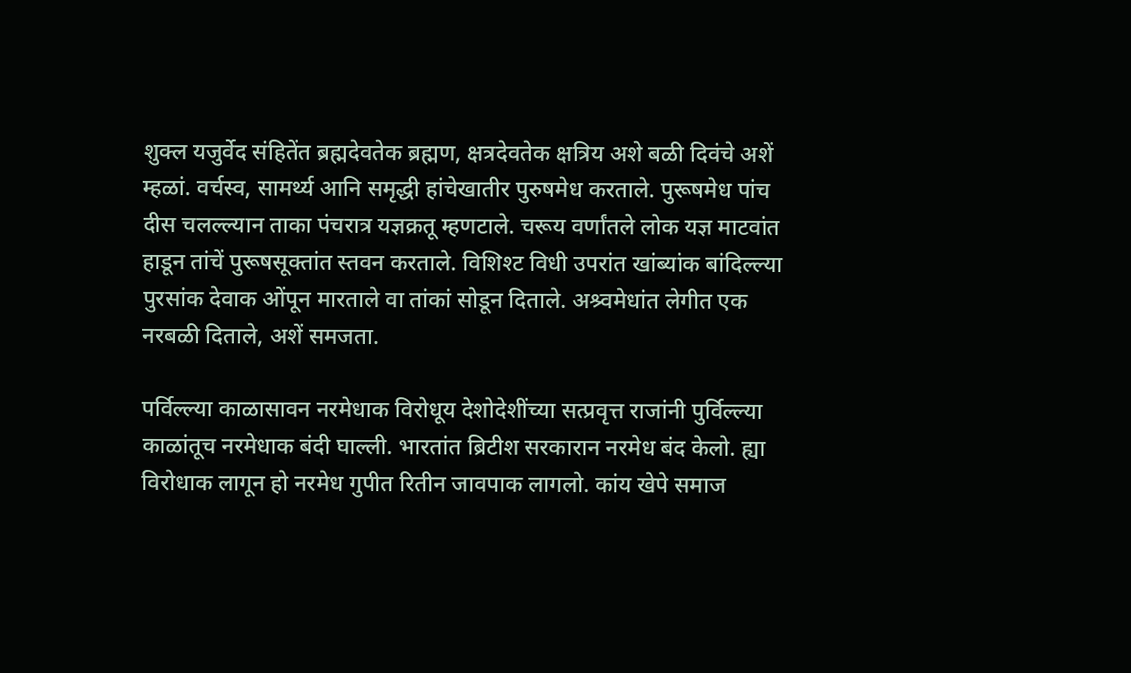शुक्ल यजुर्वेद संहितेंत ब्रह्मदेवतेक ब्रह्मण, क्षत्रदेवतेक क्षत्रिय अशे बळी दिवंचे अशें म्हळां. वर्चस्व, सामर्थ्य आनि समृद्धी हांचेखातीर पुरुषमेध करताले. पुरूषमेध पांच दीस चलल्ल्यान ताका पंचरात्र यज्ञक्रतू म्हणटाले. चरूय वर्णांतले लोक यज्ञ माटवांत हाडून तांचें पुरूषसूक्तांत स्तवन करताले. विशिश्ट विधी उपरांत खांब्यांक बांदिल्ल्या पुरसांक देवाक ओंपून मारताले वा तांकां सोडून दिताले. अश्र्वमेधांत लेगीत एक नरबळी दिताले, अशें समजता.

पर्विल्ल्या काळासावन नरमेधाक विरोधूय देशोदेशींच्या सत्प्रवृत्त राजांनी पुर्विल्ल्या काळांतूच नरमेधाक बंदी घाल्ली. भारतांत ब्रिटीश सरकारान नरमेध बंद केलो. ह्या विरोधाक लागून हो नरमेध गुपीत रितीन जावपाक लागलो. कांय खेपे समाज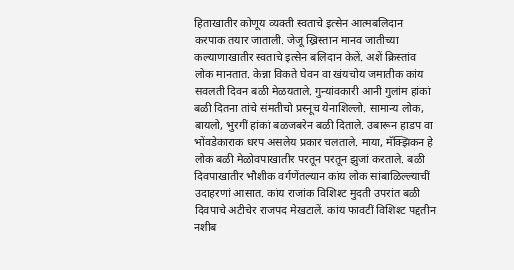हिताखातीर कोणूय व्यक्ती स्वताचे इत्सेन आत्मबलिदान करपाक तयार जाताली. जेजू ख्रिस्तान मानव जातीच्या कल्याणाखातीर स्वताचे इत्सेन बलिदान केलें. अशें क्रिस्तांव लोक मानतात. केन्ना विकते घेवन वा खंयचोय जमातीक कांय सवलती दिवन बळी मेळयताले. गुन्यांवकारी आनी गुलांम हांकां बळी दितना तांचे संमतीचो प्रस्नूच येनाशिल्लो. सामान्य लोक, बायलो, भुरगीं हांकां बळजबरेन बळी दिताले. उबारून हाडप वा भोंवडेकाराक धरप असलेय प्रकार चलताले. माया, मॅक्झिकन हे लोक बळी मेळोवपाखातीर परतून परतून झुजां करताले. बळी दिवपाखातीर भौशीक वर्गणेंतल्यान कांय लोक सांबाळिल्ल्याचीं उदाहरणां आसात. कांय राजांक विशिश्ट मुदती उपरांत बळी दिवपाचे अटीचेर राजपद मेखटालें. कांय फावटीं विशिश्ट पद्दतीन नशीब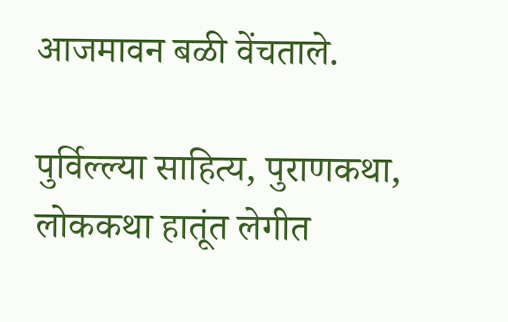आजमावन बळी वेंचताले.

पुर्विल्ल्या साहित्य, पुराणकथा, लोककथा हातूंत लेगीत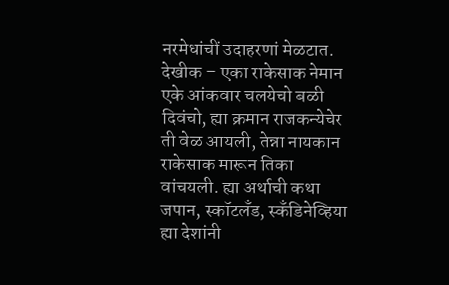नरमेधांचीं उदाहरणां मेळटात. देखीक – एका राकेसाक नेमान एके आंकवार चलयेचो बळी दिवंचो, ह्या क्रमान राजकन्येचेर ती वेळ आयली, तेन्ना नायकान राकेसाक मारून तिका वांचयली. ह्या अर्थाची कथा जपान, स्कॉटलँड, स्कँडिनेव्हिया ह्या देशांनी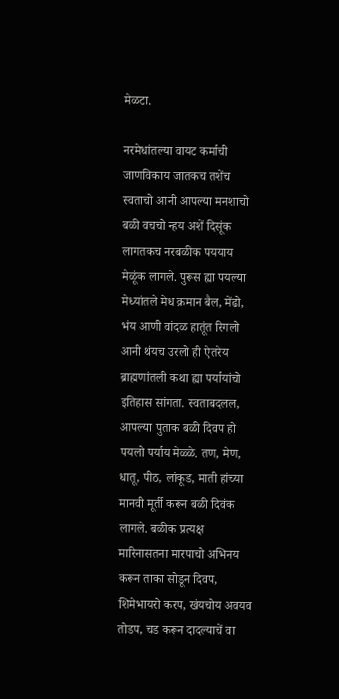मेळटा.

नरमेधांतल्या वायट कर्माची जाणविकाय जातकच तशेंच स्वताचो आनी आपल्या मनशाचो बळी वचचो न्हय अशें दिसूंक लागतकच नरबळीक पययाय मेळूंक लागले. पुरूस ह्या पयल्या मेध्यांतले मेध क्रमान बैल, मेंढो, भंय आणी वांदळ हातूंत रिगलो आनी थंयच उरलो ही ऐतरेय ब्राह्मणांतली कथा ह्या पर्यायांचो इतिहास सांगता. स्वताबदलल, आपल्या पुताक बळी दिवप हो पयलो पर्याय मेळ्ळे. तण, मेण, धातू, पीठ, लांकूड, माती हांच्या मानवी मूर्ती करून बळी दिवंक लागले. बळीक प्रत्यक्ष मारिनासतना मारपाचो अभिनय करून ताका सोडून दिवप, शिमेभायरो करप, खंयचोय अवयव तोडप, चड करून दादल्याचें वा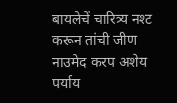बायलेचें चारित्र्य नश्ट करून तांची जीण नाउमेद करप अशेय पर्याय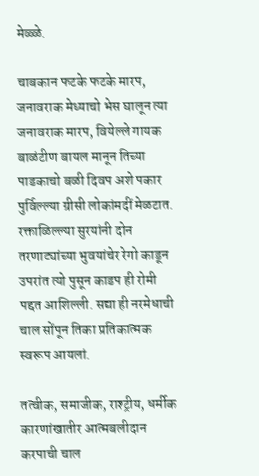मेळ्ळे.

चाबकान फटके फटके मारप, जनावराक मेध्याचो भेस घालून त्या जनावराक मारप, वियेल्ले गायक बाळंटीण बायल मानून तिच्या पाडकाचो बळी दिवप अशे पकार पुर्विल्ल्या ग्रीसी लोकांमदीं मेळटात. रक्ताळिल्ल्या सुरयांनी दोन तरणाट्यांच्या भुवयांचेर रेगो काडून उपरांत त्यो पुसून काडप ही रोमी पद्दत आशिल्ली. सद्या ही नरमेधाची चाल सोंपून तिका प्रतिकात्मक स्वरूप आयलां.

तत्वीक, समाजीक, राश्ट्रीय, धर्मीक कारणांखातीर आत्मबलीदान करपाची चाल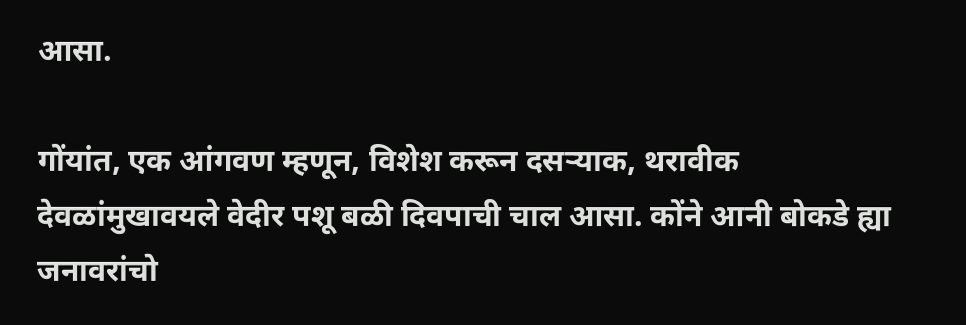आसा.

गोंयांत, एक आंगवण म्हणून, विशेश करून दसऱ्याक, थरावीक देवळांमुखावयले वेदीर पशू बळी दिवपाची चाल आसा. कोंने आनी बोकडे ह्या जनावरांचो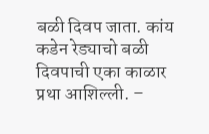बळी दिवप जाता. कांय कडेन रेड्याचो बळी दिवपाची एका काळार प्रथा आशिल्ली. –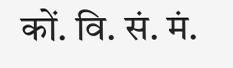कों. वि. सं. मं.